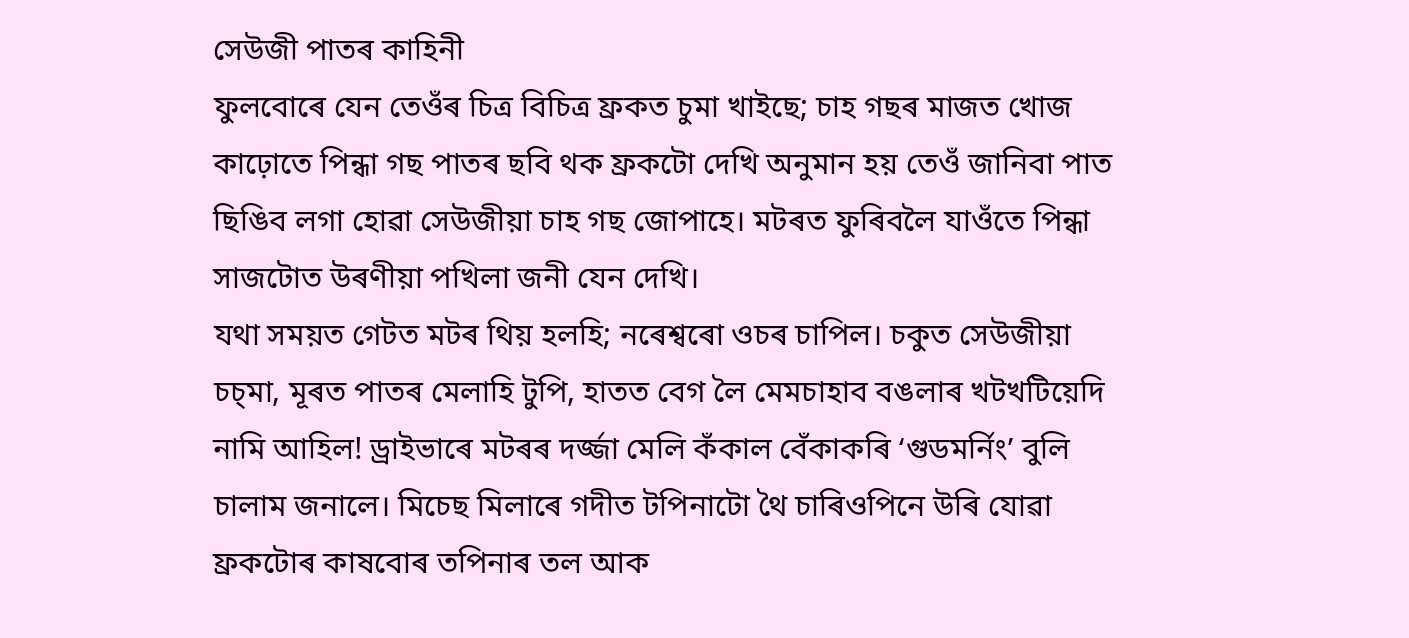সেউজী পাতৰ কাহিনী
ফুলবোৰে যেন তেওঁৰ চিত্ৰ বিচিত্ৰ ফ্ৰকত চুমা খাইছে; চাহ গছৰ মাজত খোজ কাঢ়োতে পিন্ধা গছ পাতৰ ছবি থক ফ্ৰকটো দেখি অনুমান হয় তেওঁ জানিবা পাত ছিঙিব লগা হোৱা সেউজীয়া চাহ গছ জোপাহে। মটৰত ফুৰিবলৈ যাওঁতে পিন্ধা সাজটোত উৰণীয়া পখিলা জনী যেন দেখি।
যথা সময়ত গেটত মটৰ থিয় হলহি; নৰেশ্বৰো ওচৰ চাপিল। চকুত সেউজীয়া চচ্মা, মূৰত পাতৰ মেলাহি টুপি, হাতত বেগ লৈ মেমচাহাব বঙলাৰ খটখটিয়েদি নামি আহিল! ড্ৰাইভাৰে মটৰৰ দৰ্জ্জা মেলি কঁকাল বেঁকাকৰি ‘গুডমৰ্নিং’ বুলি চালাম জনালে। মিচেছ মিলাৰে গদীত টপিনাটো থৈ চাৰিওপিনে উৰি যোৱা ফ্ৰকটোৰ কাষবোৰ তপিনাৰ তল আক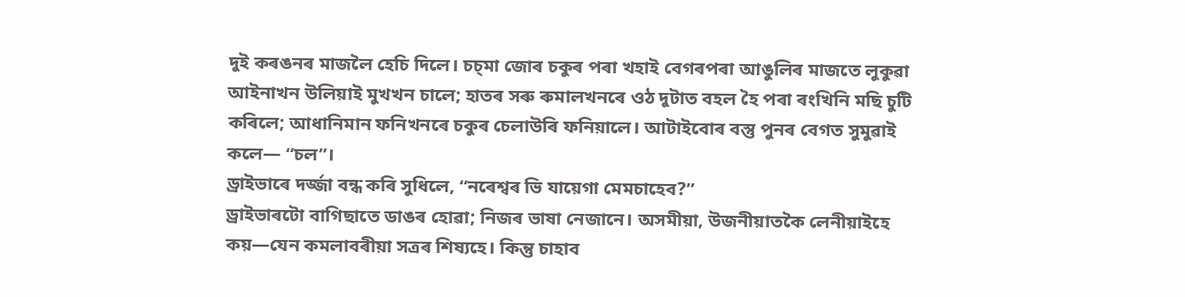দুই কৰঙনৰ মাজলৈ হেচি দিলে। চচ্মা জোৰ চকুৰ পৰা খহাই বেগৰপৰা আঙুলিৰ মাজতে লুকুৱা আইনাখন উলিয়াই মুখখন চালে; হাতৰ সৰু ৰুমালখনৰে ওঠ দুটাত বহল হৈ পৰা ৰংখিনি মছি চুটি কৰিলে; আধানিমান ফনিখনৰে চকুৰ চেলাউৰি ফনিয়ালে। আটাইবোৰ বস্তু পুনৰ বেগত সুমুৱাই কলে— “চল”।
ড্ৰাইভাৰে দৰ্জ্জা বন্ধ কৰি সুধিলে, “নৰেশ্বৰ ভি যায়েগা মেমচাহেব?”
ড্ৰাইভাৰটো বাগিছাতে ডাঙৰ হোৱা; নিজৰ ভাষা নেজানে। অসমীয়া, উজনীয়াতকৈ লেনীয়াইহে কয়—যেন কমলাবৰীয়া সত্ৰৰ শিষ্যহে। কিন্তু চাহাব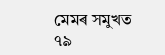মেমৰ সমুখত
৭৯